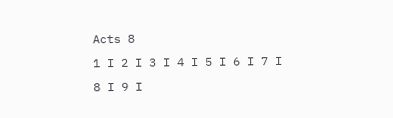Acts 8
1 I 2 I 3 I 4 I 5 I 6 I 7 I 8 I 9 I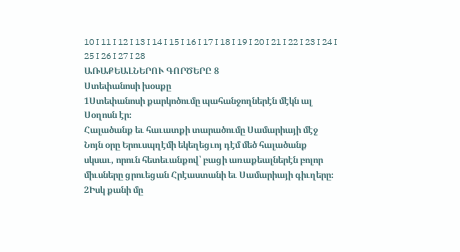10 I 11 I 12 I 13 I 14 I 15 I 16 I 17 I 18 I 19 I 20 I 21 I 22 I 23 I 24 I 25 I 26 I 27 I 28
ԱՌԱՔԵԱԼՆԵՐՈՒ ԳՈՐԾԵՐԸ 8
Ստեփանոսի խօսքը
1Ստեփանոսի քարկոծումը պահանջողներէն մէկն ալ Սօղոսն էր։
Հալածանք եւ հաւատքի տարածումը Սամարիայի մէջ
Նոյն օրը Երուսպղէմի եկեղեցւոյ դէմ մեծ հալածանք սկսաւ, որուն հետեւանքով՝ բացի առաքեալներէն բոլոր միւսները ցրուեցան Հրէաստանի եւ Սամարիայի գիւղերը։ 2Իսկ քանի մը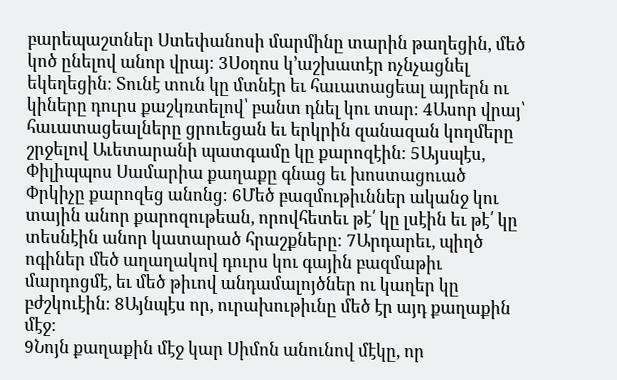բարեպաշտներ Ստեփանոսի մարմինը տարին թաղեցին, մեծ կոծ ընելով անոր վրայ։ 3Սօղոս կ՚աշխատէր ոչնչացնել եկեղեցին։ Տունէ տուն կը մտնէր եւ հաւատացեալ այրերն ու կիները դուրս քաշկռտելով՝ բանտ դնել կու տար։ 4Ասոր վրայ՝ հաւատացեալները ցրուեցան եւ երկրին զանազան կողմերը շրջելով Աւետարանի պատգամը կը քարոզէին։ 5Այսպէս, Փիլիպպոս Սամարիա քաղաքը գնաց եւ խոստացուած Փրկիչը քարոզեց անոնց։ 6Մեծ բազմութիւններ ականջ կու տային անոր քարոզութեան, որովհետեւ թէ՛ կը լսէին եւ թէ՛ կը տեսնէին անոր կատարած հրաշքները։ 7Արդարեւ, պիղծ ոգիներ մեծ աղաղակով դուրս կու գային բազմաթիւ մարդոցմէ, եւ մեծ թիւով անդամալոյծներ ու կաղեր կը բժշկուէին։ 8Այնպէս որ, ուրախութիւնը մեծ էր այդ քաղաքին մէջ։
9Նոյն քաղաքին մէջ կար Սիմոն անունով մէկը, որ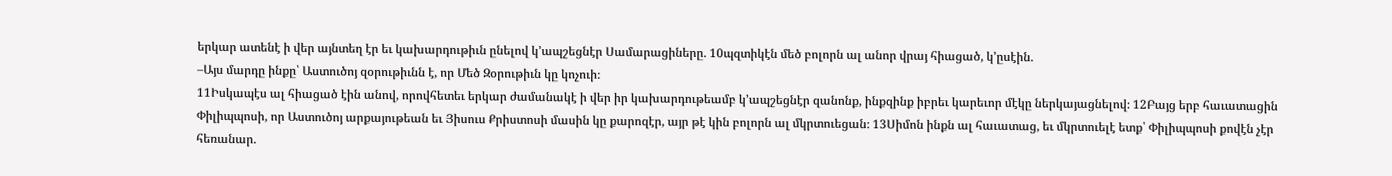երկար ատենէ ի վեր այնտեղ էր եւ կախարդութիւն ընելով կ՚ապշեցնէր Սամարացիները. 10պզտիկէն մեծ բոլորն ալ անոր վրայ հիացած, կ՚ըսէին.
–Այս մարդը ինքը՝ Աստուծոյ զօրութիւնն է, որ Մեծ Զօրութիւն կը կոչուի։
11Իսկապէս ալ հիացած էին անով, որովհետեւ երկար ժամանակէ ի վեր իր կախարդութեամբ կ՚ապշեցնէր զանոնք, ինքզինք իբրեւ կարեւոր մէկը ներկայացնելով։ 12Բայց երբ հաւատացին Փիլիպպոսի, որ Աստուծոյ արքայութեան եւ Յիսուս Քրիստոսի մասին կը քարոզէր, այր թէ կին բոլորն ալ մկրտուեցան։ 13Սիմոն ինքն ալ հաւատաց, եւ մկրտուելէ ետք՝ Փիլիպպոսի քովէն չէր հեռանար.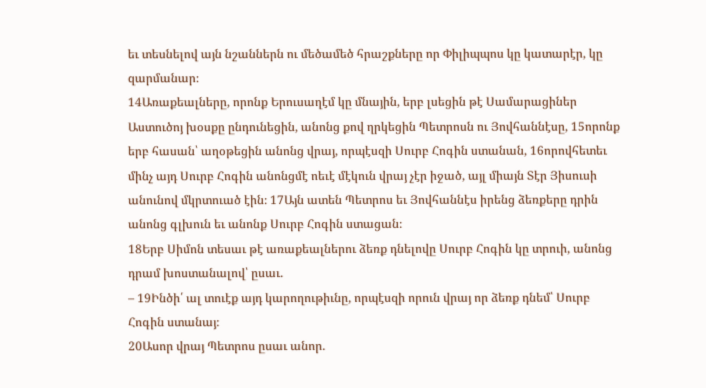եւ տեսնելով այն նշաններն ու մեծամեծ հրաշքները որ Փիլիպպոս կը կատարէր, կը զարմանար։
14Առաքեալները, որոնք Երուսաղէմ կը մնային, երբ լսեցին թէ Սամարացիներ Աստուծոյ խօսքը ընդունեցին, անոնց քով ղրկեցին Պետրոսն ու Յովհաննէսը, 15որոնք երբ հասան՝ աղօթեցին անոնց վրայ, որպէսզի Սուրբ Հոգին ստանան, 16որովհետեւ մինչ այդ Սուրբ Հոգին անոնցմէ ոեւէ մէկուն վրայ չէր իջած, այլ միայն Տէր Յիսուսի անունով մկրտուած էին։ 17Այն ատեն Պետրոս եւ Յովհաննէս իրենց ձեռքերը դրին անոնց գլխուն եւ անոնք Սուրբ Հոգին ստացան։
18Երբ Սիմոն տեսաւ թէ առաքեալներու ձեռք դնելովը Սուրբ Հոգին կը տրուի, անոնց դրամ խոստանալով՝ ըսաւ.
– 19Ինծի՛ ալ տուէք այդ կարողութիւնը, որպէսզի որուն վրայ որ ձեռք դնեմ՝ Սուրբ Հոգին ստանայ։
20Ասոր վրայ Պետրոս ըսաւ անոր.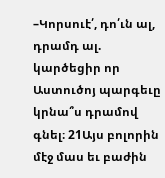–Կորսուէ՛, դո՛ւն ալ, դրամդ ալ. կարծեցիր որ Աստուծոյ պարգեւը կրնա՞ս դրամով գնել։ 21Այս բոլորին մէջ մաս եւ բաժին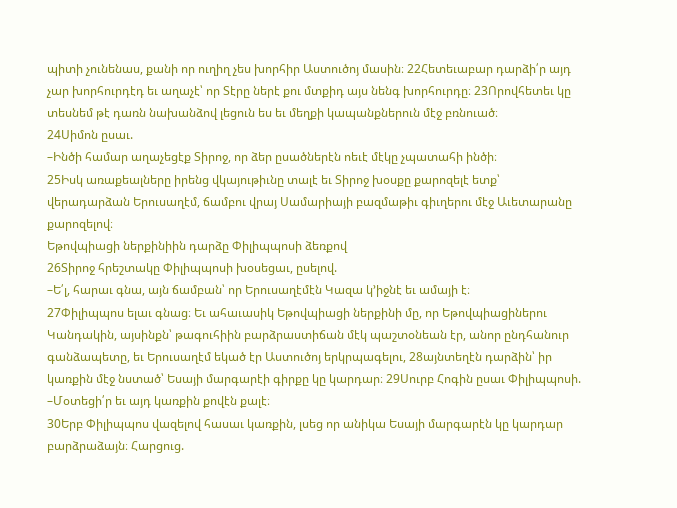պիտի չունենաս, քանի որ ուղիղ չես խորհիր Աստուծոյ մասին։ 22Հետեւաբար դարձի՛ր այդ չար խորհուրդէդ եւ աղաչէ՝ որ Տէրը ներէ քու մտքիդ այս նենգ խորհուրդը։ 23Որովհետեւ կը տեսնեմ թէ դառն նախանձով լեցուն ես եւ մեղքի կապանքներուն մէջ բռնուած։
24Սիմոն ըսաւ.
–Ինծի համար աղաչեցէք Տիրոջ, որ ձեր ըսածներէն ոեւէ մէկը չպատահի ինծի։
25Իսկ առաքեալները իրենց վկայութիւնը տալէ եւ Տիրոջ խօսքը քարոզելէ ետք՝ վերադարձան Երուսաղէմ, ճամբու վրայ Սամարիայի բազմաթիւ գիւղերու մէջ Աւետարանը քարոզելով։
Եթովպիացի ներքինիին դարձը Փիլիպպոսի ձեռքով
26Տիրոջ հրեշտակը Փիլիպպոսի խօսեցաւ, ըսելով.
–Ե՛լ, հարաւ գնա, այն ճամբան՝ որ Երուսաղէմէն Կազա կ՚իջնէ եւ ամայի է։
27Փիլիպպոս ելաւ գնաց։ Եւ ահաւասիկ Եթովպիացի ներքինի մը, որ Եթովպիացիներու Կանդակին, այսինքն՝ թագուհիին բարձրաստիճան մէկ պաշտօնեան էր, անոր ընդհանուր գանձապետը, եւ Երուսաղէմ եկած էր Աստուծոյ երկրպագելու, 28այնտեղէն դարձին՝ իր կառքին մէջ նստած՝ Եսայի մարգարէի գիրքը կը կարդար։ 29Սուրբ Հոգին ըսաւ Փիլիպպոսի.
–Մօտեցի՛ր եւ այդ կառքին քովէն քալէ։
30Երբ Փիլիպպոս վազելով հասաւ կառքին, լսեց որ անիկա Եսայի մարգարէն կը կարդար բարձրաձայն։ Հարցուց.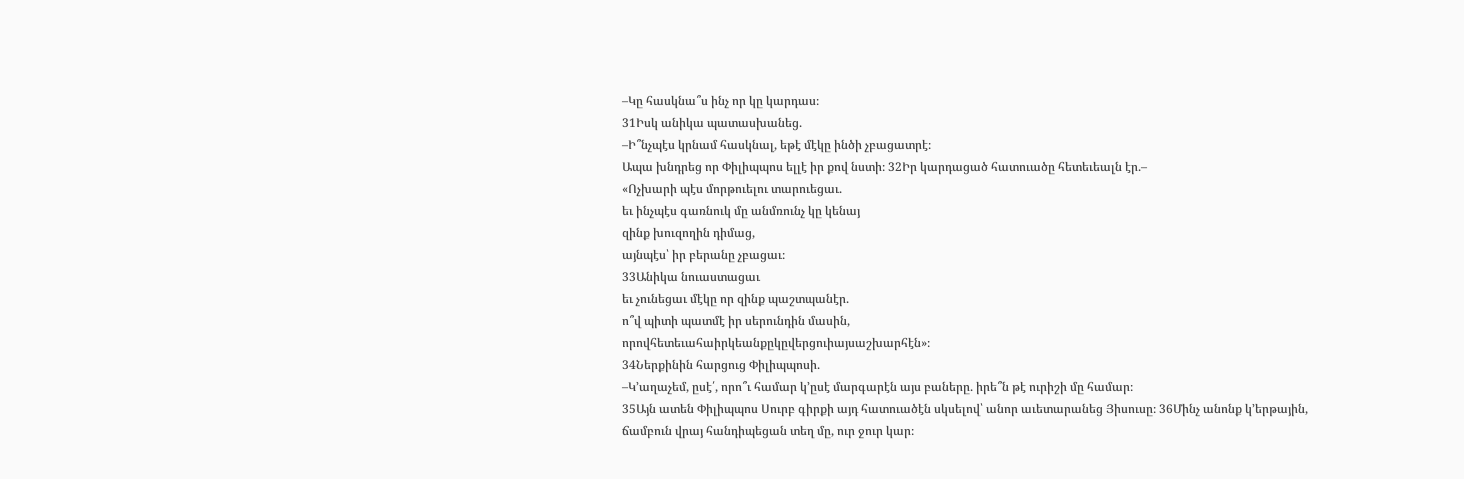–Կը հասկնա՞ս ինչ որ կը կարդաս։
31Իսկ անիկա պատասխանեց.
–Ի՞նչպէս կրնամ հասկնալ, եթէ մէկը ինծի չբացատրէ։
Ապա խնդրեց որ Փիլիպպոս ելլէ իր քով նստի։ 32Իր կարդացած հատուածը հետեւեալն էր.–
«Ոչխարի պէս մորթուելու տարուեցաւ.
եւ ինչպէս գառնուկ մը անմռունչ կը կենայ
զինք խուզողին դիմաց,
այնպէս՝ իր բերանը չբացաւ։
33Անիկա նուաստացաւ
եւ չունեցաւ մէկը որ զինք պաշտպանէր.
ո՞վ պիտի պատմէ իր սերունդին մասին,
որովհետեւահաիրկեանքըկըվերցուիայսաշխարհէն»։
34Ներքինին հարցուց Փիլիպպոսի.
–Կ՚աղաչեմ, ըսէ՛, որո՞ւ համար կ՚ըսէ մարգարէն այս բաները. իրե՞ն թէ ուրիշի մը համար։
35Այն ատեն Փիլիպպոս Սուրբ գիրքի այդ հատուածէն սկսելով՝ անոր աւետարանեց Յիսուսը։ 36Մինչ անոնք կ՚երթային, ճամբուն վրայ հանդիպեցան տեղ մը, ուր ջուր կար։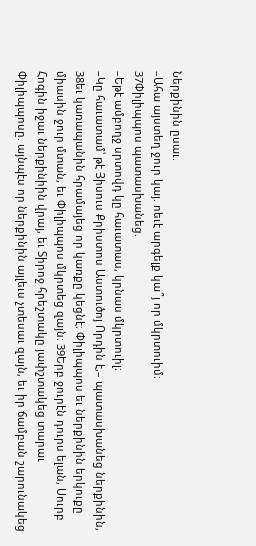Ներքինին ըսաւ.
–Ահա այստեղ ջուր կայ. ոեւէ արգելք կա՞յ որ մկրտուիմ։
37Փիլիպպոս պատասխանեց.
–Եթէ ամբողջ սրտովդ կը հաւատաս, կրնաս մկրտուիլ։
–Կը հաւատամ՝ թէ Յիսուս Քրիստոս Աստուծոյ Որդին է,– պատասխանեց ներքինին, 38եւ կառապանին հրամայեց որ կառքը կեցնէ։ Փիլիպպոս եւ ներքինին երկուքը միասին ջուր մտան, եւ Փիլիպպոս մկրտեց զայն։ 39Երբ ջուրէն դուրս ելան, Սուրբ Հոգին իջաւ ներքինիին վրայ, եւ Տիրոջ հրեշտակը յափշտակեց տարաւ Փիլիպպոսը. այնպէս որ ներքինին այլեւս չտեսաւ զայն, եւ իր ճամբան շարունակեց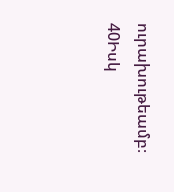ուրախութեամբ։
40Իսկ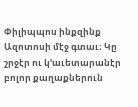Փիլիպպոս ինքզինք Ազոտոսի մէջ գտաւ։ Կը շրջէր ու կ՚աւետարանէր բոլոր քաղաքներուն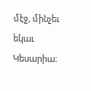մէջ, մինչեւ եկաւ Կեսարիա։